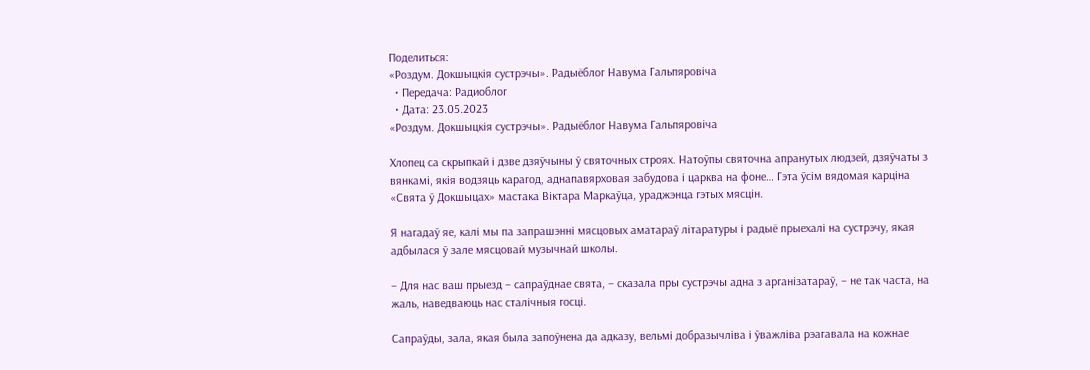Поделиться:
«Роздум. Докшыцкія сустрэчы». Радыёблог Навума Гальпяровіча
  • Передача: Радиоблог
  • Дата: 23.05.2023
«Роздум. Докшыцкія сустрэчы». Радыёблог Навума Гальпяровіча

Хлопец са скрыпкай і дзве дзяўчыны ў святочных строях. Натоўпы святочна апранутых людзей, дзяўчаты з вянкамі, якія водзяць карагод, аднапавярховая забудова і царква на фоне… Гэта ўсім вядомая карціна «Свята ў Докшыцах» мастака Віктара Маркаўца, ураджэнца гэтых мясцін.

Я нагадаў яе, калі мы па запрашэнні мясцовых аматараў літаратуры і радыё прыехалі на сустрэчу, якая адбылася ў зале мясцовай музычнай школы.

– Для нас ваш прыезд – сапраўднае свята, – сказала пры сустрэчы адна з арганізатараў, – не так часта, на жаль, наведваюць нас сталічныя госці.

Сапраўды, зала, якая была запоўнена да адказу, вельмі добразычліва і ўважліва рэагавала на кожнае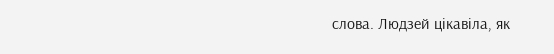слова. Людзей цікавіла, як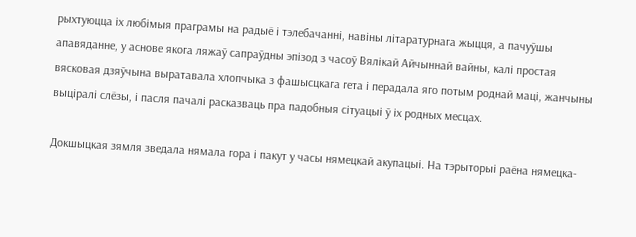рыхтуюцца іх любімыя праграмы на радыё і тэлебачанні, навіны літаратурнага жыцця, а пачуўшы апавяданне, у аснове якога ляжаў сапраўдны эпізод з часоў Вялікай Айчыннай вайны, калі простая вясковая дзяўчына выратавала хлопчыка з фашысцкага гета і перадала яго потым роднай маці, жанчыны выціралі слёзы, і пасля пачалі расказваць пра падобныя сітуацыі ў іх родных месцах.

Докшыцкая зямля зведала нямала гора і пакут у часы нямецкай акупацыі. На тэрыторыі раёна нямецка-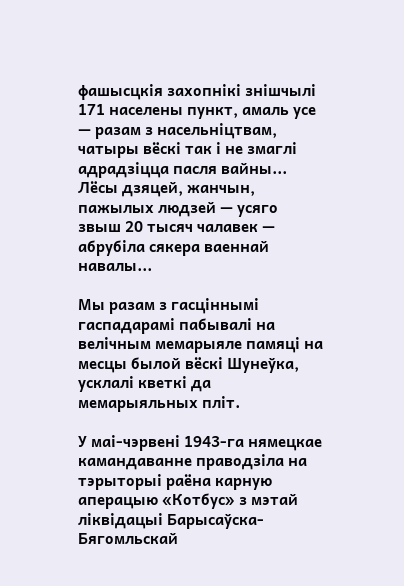фашысцкія захопнікі знішчылі 171 населены пункт, амаль усе — разам з насельніцтвам, чатыры вёскі так і не змаглі адрадзіцца пасля вайны... Лёсы дзяцей, жанчын, пажылых людзей — усяго звыш 20 тысяч чалавек — абрубіла сякера ваеннай навалы...

Мы разам з гасціннымі гаспадарамі пабывалі на велічным мемарыяле памяці на месцы былой вёскі Шунеўка, усклалі кветкі да мемарыяльных пліт.

У маі-чэрвені 1943-га нямецкае камандаванне праводзіла на тэрыторыі раёна карную аперацыю «Котбус» з мэтай ліквідацыі Барысаўска-Бягомльскай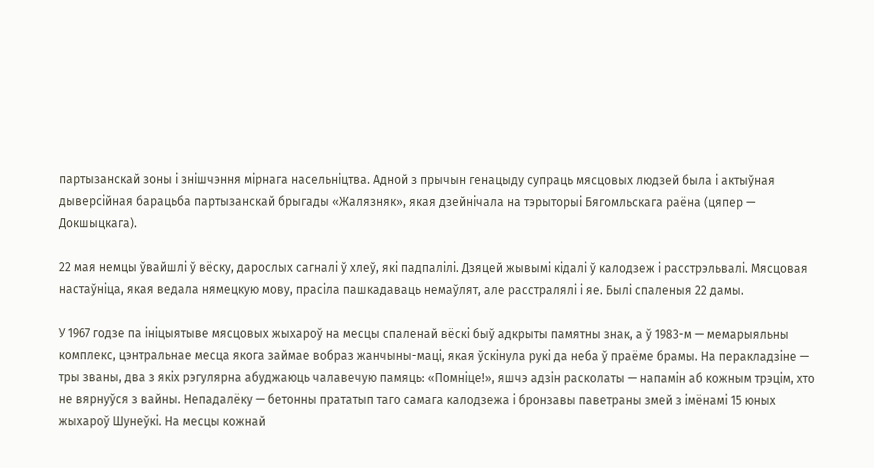партызанскай зоны і знішчэння мірнага насельніцтва. Адной з прычын генацыду супраць мясцовых людзей была і актыўная дыверсійная барацьба партызанскай брыгады «Жалязняк», якая дзейнічала на тэрыторыі Бягомльскага раёна (цяпер — Докшыцкага).

22 мая немцы ўвайшлі ў вёску, дарослых сагналі ў хлеў, які падпалілі. Дзяцей жывымі кідалі ў калодзеж і расстрэльвалі. Мясцовая настаўніца, якая ведала нямецкую мову, прасіла пашкадаваць немаўлят, але расстралялі і яе. Былі спаленыя 22 дамы.

У 1967 годзе па ініцыятыве мясцовых жыхароў на месцы спаленай вёскі быў адкрыты памятны знак, а ў 1983-м — мемарыяльны комплекс, цэнтральнае месца якога займае вобраз жанчыны-маці, якая ўскінула рукі да неба ў праёме брамы. На перакладзіне — тры званы, два з якіх рэгулярна абуджаюць чалавечую памяць: «Помніце!», яшчэ адзін расколаты — напамін аб кожным трэцім, хто не вярнуўся з вайны. Непадалёку — бетонны прататып таго самага калодзежа і бронзавы паветраны змей з імёнамі 15 юных жыхароў Шунеўкі. На месцы кожнай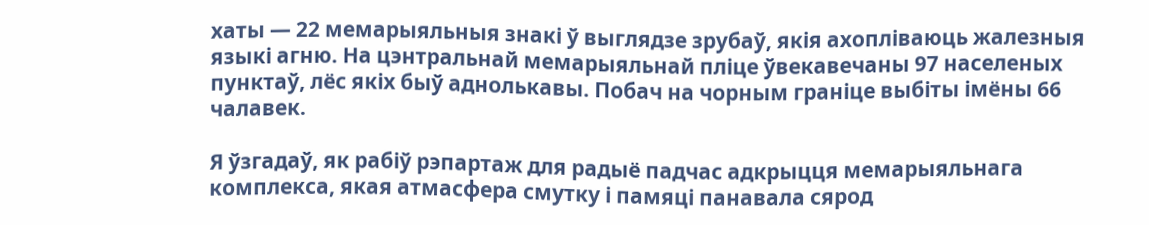хаты — 22 мемарыяльныя знакі ў выглядзе зрубаў, якія ахопліваюць жалезныя языкі агню. На цэнтральнай мемарыяльнай пліце ўвекавечаны 97 населеных пунктаў, лёс якіх быў аднолькавы. Побач на чорным граніце выбіты імёны 66 чалавек.

Я ўзгадаў, як рабіў рэпартаж для радыё падчас адкрыцця мемарыяльнага комплекса, якая атмасфера смутку і памяці панавала сярод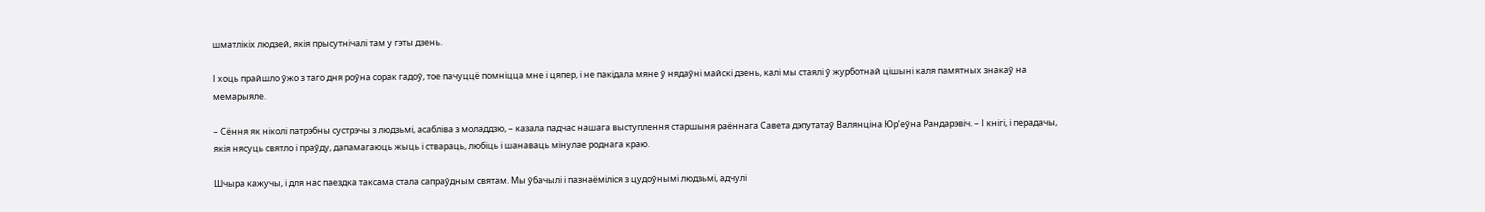шматлікіх людзей, якія прысутнічалі там у гэты дзень.

І хоць прайшло ўжо з таго дня роўна сорак гадоў, тое пачуццё помніцца мне і цяпер, і не пакідала мяне ў нядаўні майскі дзень, калі мы стаялі ў журботнай цішыні каля памятных знакаў на мемарыяле.

– Сёння як ніколі патрэбны сустрэчы з людзьмі, асабліва з моладдзю, – казала падчас нашага выступлення старшыня раённага Савета дэпутатаў Валянціна Юр’еўна Рандарэвіч. – І кнігі, і перадачы, якія нясуць святло і праўду, дапамагаюць жыць і ствараць, любіць і шанаваць мінулае роднага краю.

Шчыра кажучы, і для нас паездка таксама стала сапраўдным святам. Мы ўбачылі і пазнаёміліся з цудоўнымі людзьмі, адчулі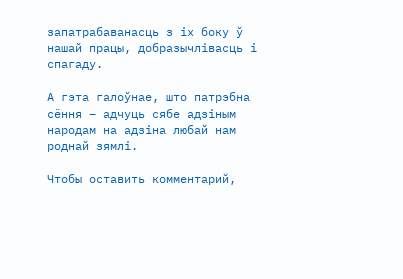запатрабаванасць з іх боку ў нашай працы, добразычлівасць і спагаду.

А гэта галоўнае, што патрэбна сёння – адчуць сябе адзіным народам на адзіна любай нам роднай зямлі.

Чтобы оставить комментарий,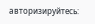авторизируйтесь: